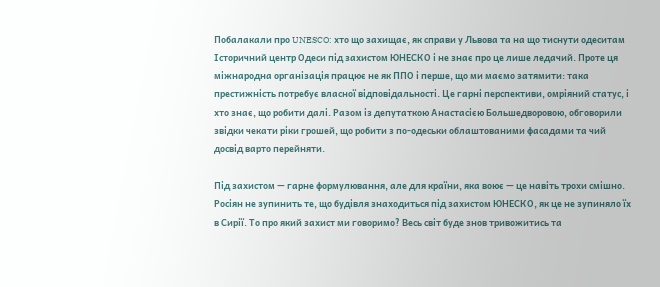Побалакали про UNESCO: хто що захищає, як справи у Львова та на що тиснути одеситам
Історичний центр Одеси під захистом ЮНЕСКО і не знає про це лише ледачий. Проте ця міжнародна організація працює не як ППО і перше, що ми маємо затямити: така престижність потребує власної відповідальності. Це гарні перспективи, омріяний статус, і хто знає, що робити далі. Разом із депутаткою Анастасією Большедворовою, обговорили звідки чекати ріки грошей, що робити з по-одеськи облаштованими фасадами та чий досвід варто перейняти.

Під захистом — гарне формулювання, але для країни, яка воює — це навіть трохи смішно. Росіян не зупинить те, що будівля знаходиться під захистом ЮНЕСКО, як це не зупиняло їх в Сирії. То про який захист ми говоримо? Весь світ буде знов тривожитись та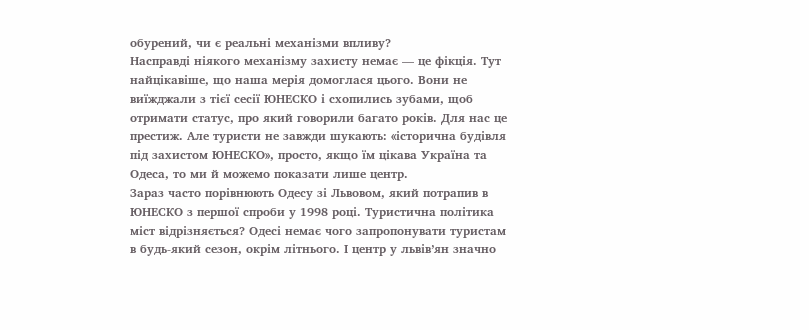обурений, чи є реальні механізми впливу?
Насправді ніякого механізму захисту немає — це фікція. Тут найцікавіше, що наша мерія домоглася цього. Вони не виїжджали з тієї сесії ЮНЕСКО і схопились зубами, щоб отримати статус, про який говорили багато років. Для нас це престиж. Але туристи не завжди шукають: «історична будівля під захистом ЮНЕСКО», просто, якщо їм цікава Україна та Одеса, то ми й можемо показати лише центр.
Зараз часто порівнюють Одесу зі Львовом, який потрапив в ЮНЕСКО з першої спроби у 1998 році. Туристична політика міст відрізняється? Одесі немає чого запропонувати туристам в будь-який сезон, окрім літнього. І центр у львів’ян значно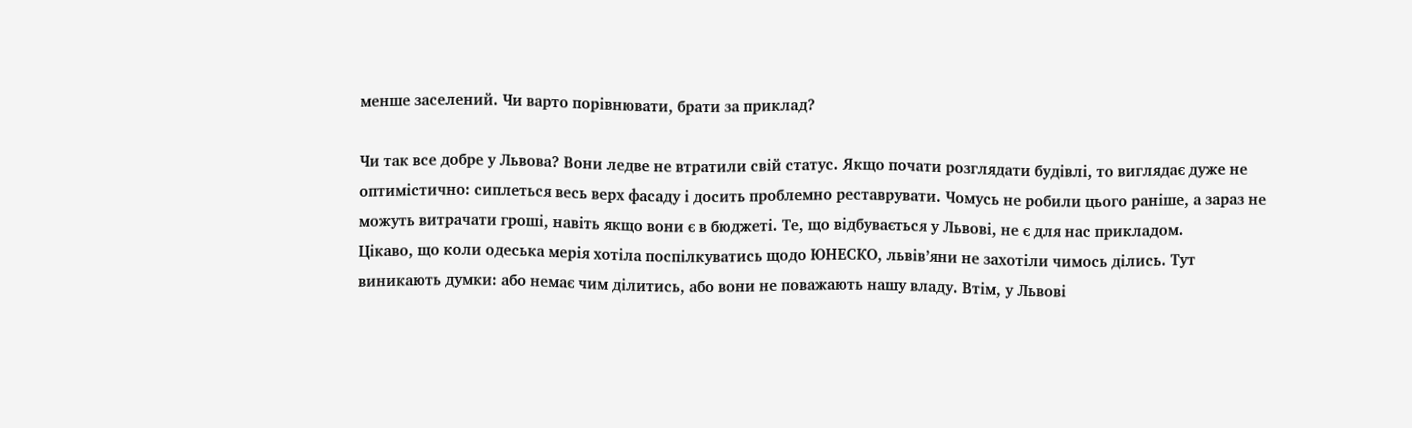менше заселений. Чи варто порівнювати, брати за приклад?

Чи так все добре у Львова? Вони ледве не втратили свій статус. Якщо почати розглядати будівлі, то виглядає дуже не оптимістично: сиплеться весь верх фасаду і досить проблемно реставрувати. Чомусь не робили цього раніше, а зараз не можуть витрачати гроші, навіть якщо вони є в бюджеті. Те, що відбувається у Львові, не є для нас прикладом.
Цікаво, що коли одеська мерія хотіла поспілкуватись щодо ЮНЕСКО, львів’яни не захотіли чимось ділись. Тут виникають думки: або немає чим ділитись, або вони не поважають нашу владу. Втім, у Львові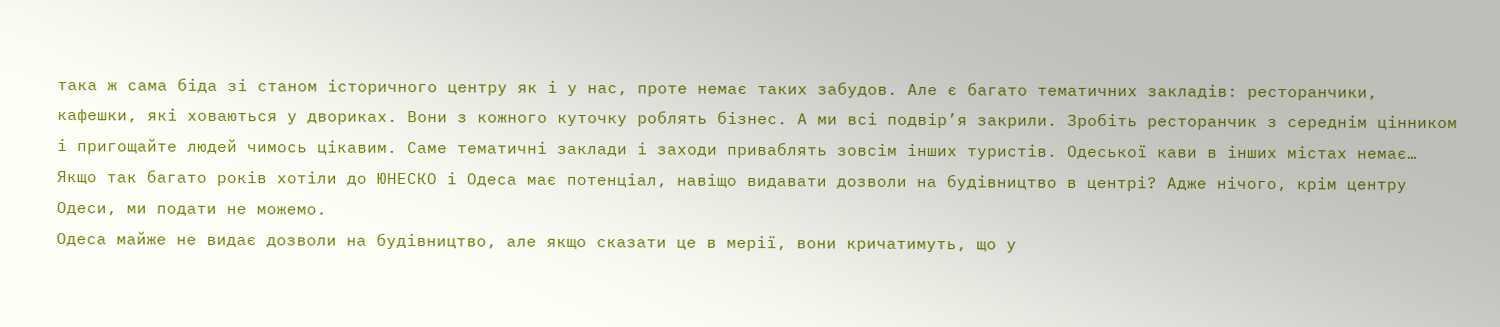така ж сама біда зі станом історичного центру як і у нас, проте немає таких забудов. Але є багато тематичних закладів: ресторанчики, кафешки, які ховаються у двориках. Вони з кожного куточку роблять бізнес. А ми всі подвір’я закрили. Зробіть ресторанчик з середнім цінником і пригощайте людей чимось цікавим. Саме тематичні заклади і заходи приваблять зовсім інших туристів. Одеської кави в інших містах немає…
Якщо так багато років хотіли до ЮНЕСКО і Одеса має потенціал, навіщо видавати дозволи на будівництво в центрі? Адже нічого, крім центру Одеси, ми подати не можемо.
Одеса майже не видає дозволи на будівництво, але якщо сказати це в мерії, вони кричатимуть, що у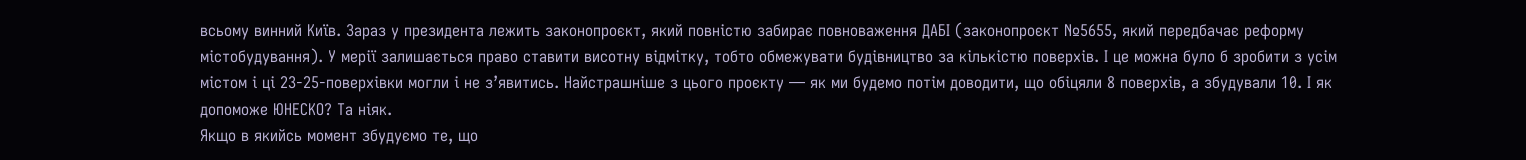всьому винний Київ. Зараз у президента лежить законопроєкт, який повністю забирає повноваження ДАБІ (законопроєкт №5655, який передбачає реформу містобудування). У мерії залишається право ставити висотну відмітку, тобто обмежувати будівництво за кількістю поверхів. І це можна було б зробити з усім містом і ці 23-25-поверхівки могли і не з’явитись. Найстрашніше з цього проєкту — як ми будемо потім доводити, що обіцяли 8 поверхів, а збудували 10. І як допоможе ЮНЕСКО? Та ніяк.
Якщо в якийсь момент збудуємо те, що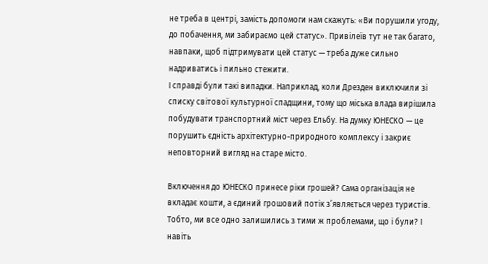не треба в центрі, замість допомоги нам скажуть: «Ви порушили угоду, до побачення, ми забираємо цей статус». Привілеїв тут не так багато, навпаки, щоб підтримувати цей статус — треба дуже сильно надриватись і пильно стежити.
І справді були такі випадки. Наприклад, коли Дрезден виключили зі списку світової культурної спадщини, тому що міська влада вирішила побудувати транспортний міст через Ельбу. На думку ЮНЕСКО — це порушить єдність архітектурно-природного комплексу і закриє неповторний вигляд на старе місто.

Включення до ЮНЕСКО принесе ріки грошей? Сама організація не вкладає кошти, а єдиний грошовий потік з’являється через туристів. Тобто, ми все одно залишились з тими ж проблемами, що і були? І навіть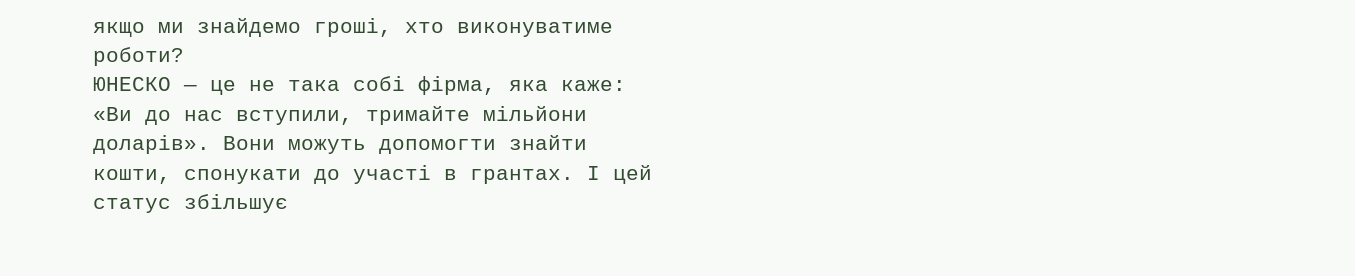якщо ми знайдемо гроші, хто виконуватиме роботи?
ЮНЕСКО — це не така собі фірма, яка каже: «Ви до нас вступили, тримайте мільйони доларів». Вони можуть допомогти знайти кошти, спонукати до участі в грантах. І цей статус збільшує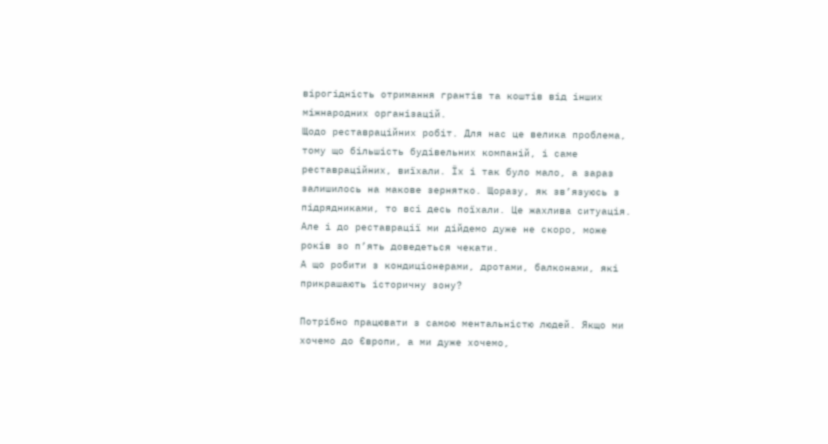вірогідність отримання грантів та коштів від інших міжнародних організацій.
Щодо реставраційних робіт. Для нас це велика проблема, тому що більшість будівельних компаній, і саме реставраційних, виїхали. Їх і так було мало, а зараз залишилось на макове зернятко. Щоразу, як зв’язуюсь з підрядниками, то всі десь поїхали. Це жахлива ситуація. Але і до реставрації ми дійдемо дуже не скоро, може років зо п’ять доведеться чекати.
А що робити з кондиціонерами, дротами, балконами, які прикрашають історичну зону?

Потрібно працювати з самою ментальністю людей. Якщо ми хочемо до Європи, а ми дуже хочемо,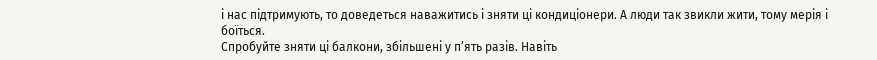і нас підтримують, то доведеться наважитись і зняти ці кондиціонери. А люди так звикли жити, тому мерія і боїться.
Спробуйте зняти ці балкони, збільшені у п’ять разів. Навіть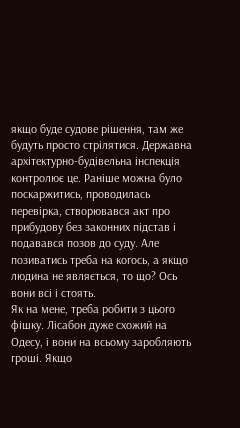якщо буде судове рішення, там же будуть просто стрілятися. Державна архітектурно-будівельна інспекція контролює це. Раніше можна було поскаржитись, проводилась перевірка, створювався акт про прибудову без законних підстав і подавався позов до суду. Але позиватись треба на когось, а якщо людина не являється, то що? Ось вони всі і стоять.
Як на мене, треба робити з цього фішку. Лісабон дуже схожий на Одесу, і вони на всьому заробляють гроші. Якщо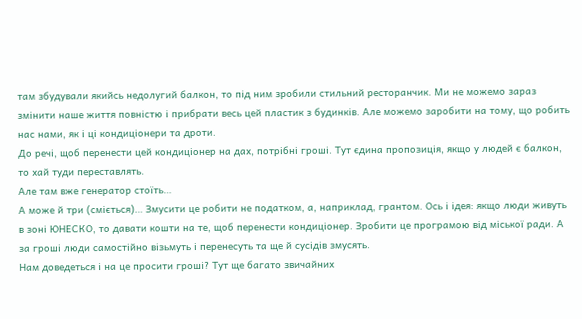там збудували якийсь недолугий балкон, то під ним зробили стильний ресторанчик. Ми не можемо зараз змінити наше життя повністю і прибрати весь цей пластик з будинків. Але можемо заробити на тому, що робить нас нами, як і ці кондиціонери та дроти.
До речі, щоб перенести цей кондиціонер на дах, потрібні гроші. Тут єдина пропозиція, якщо у людей є балкон, то хай туди переставлять.
Але там вже генератор стоїть…
А може й три (сміється)… Змусити це робити не податком, а, наприклад, грантом. Ось і ідея: якщо люди живуть в зоні ЮНЕСКО, то давати кошти на те, щоб перенести кондиціонер. Зробити це програмою від міської ради. А за гроші люди самостійно візьмуть і перенесуть та ще й сусідів змусять.
Нам доведеться і на це просити гроші? Тут ще багато звичайних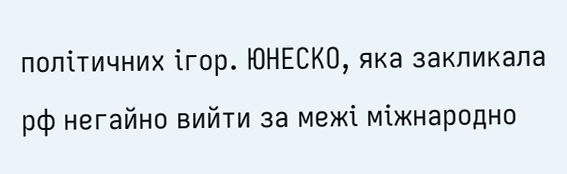політичних ігор. ЮНЕСКО, яка закликала рф негайно вийти за межі міжнародно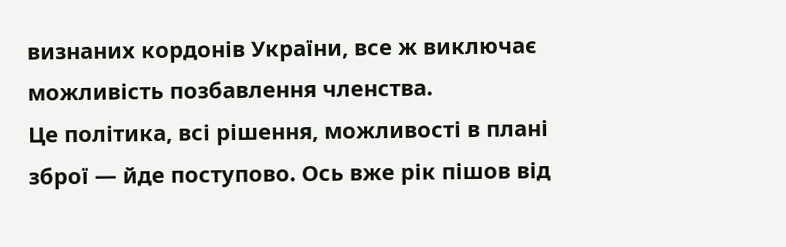визнаних кордонів України, все ж виключає можливість позбавлення членства.
Це політика, всі рішення, можливості в плані зброї — йде поступово. Ось вже рік пішов від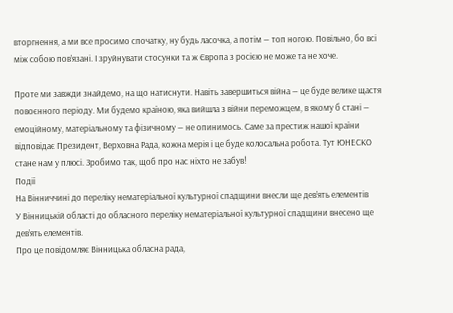вторгнення, а ми все просимо спочатку, ну будь ласочка, а потім — топ ногою. Повільно, бо всі між собою пов’язані. І зруйнувати стосунки та ж Європа з росією не може та не хоче.

Проте ми завжди знайдемо, на що натиснути. Навіть завершиться війна — це буде велике щастя повоєнного періоду. Ми будемо країною, яка вийшла з війни переможцем, в якому б стані — емоційному, матеріальному та фізичному — не опинимось. Саме за престиж нашої країни відповідає Президент, Верховна Рада, кожна мерія і це буде колосальна робота. Тут ЮНЕСКО стане нам у плюсі. Зробимо так, щоб про нас ніхто не забув!
Події
На Вінниччині до переліку нематеріальної культурної спадщини внесли ще дев’ять елементів
У Вінницькій області до обласного переліку нематеріальної культурної спадщини внесено ще дев’ять елементів.
Про це повідомляє Вінницька обласна рада,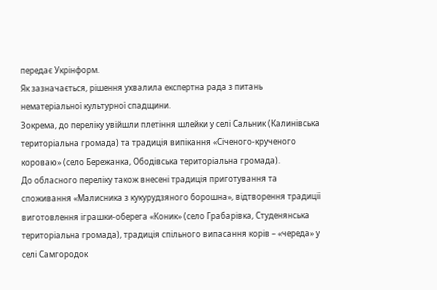передає Укрінформ.
Як зазначається, рішення ухвалила експертна рада з питань нематеріальної культурної спадщини.
Зокрема, до переліку увійшли плетіння шлейки у селі Сальник (Калинівська територіальна громада) та традиція випікання «Січеного-крученого короваю» (село Бережанка, Ободівська територіальна громада).
До обласного переліку також внесені традиція приготування та споживання «Малисника з кукурудзяного борошна», відтворення традиції виготовлення іграшки-оберега «Коник» (село Грабарівка, Студенянська територіальна громада), традиція спільного випасання корів – «череда» у селі Самгородок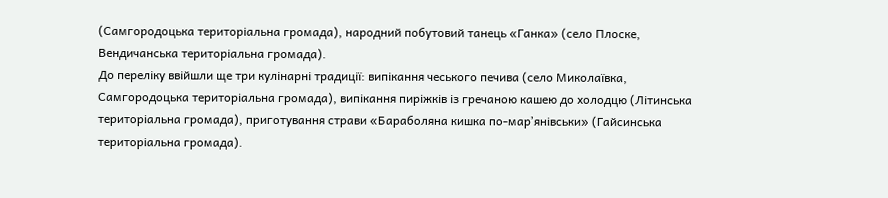(Самгородоцька територіальна громада), народний побутовий танець «Ганка» (село Плоске, Вендичанська територіальна громада).
До переліку ввійшли ще три кулінарні традиції: випікання чеського печива (село Миколаївка, Самгородоцька територіальна громада), випікання пиріжків із гречаною кашею до холодцю (Літинська територіальна громада), приготування страви «Бараболяна кишка по-марʼянівськи» (Гайсинська територіальна громада).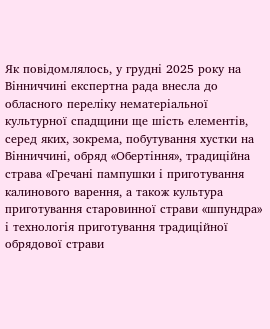Як повідомлялось, у грудні 2025 року на Вінниччині експертна рада внесла до обласного переліку нематеріальної культурної спадщини ще шість елементів, серед яких, зокрема, побутування хустки на Вінниччині, обряд «Обертіння», традиційна страва «Гречані пампушки і приготування калинового варення, а також культура приготування старовинної страви «шпундра» і технологія приготування традиційної обрядової страви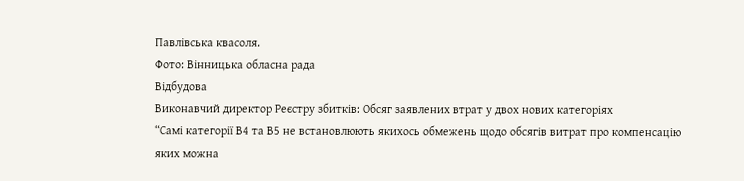Павлівська квасоля.
Фото: Вінницька обласна рада
Відбудова
Виконавчий директор Реєстру збитків: Обсяг заявлених втрат у двох нових категоріях
“Самі категорії В4 та В5 не встановлюють якихось обмежень щодо обсягів витрат про компенсацію яких можна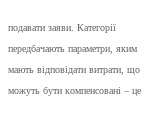подавати заяви. Категорії передбачають параметри, яким мають відповідати витрати, що можуть бути компенсовані – це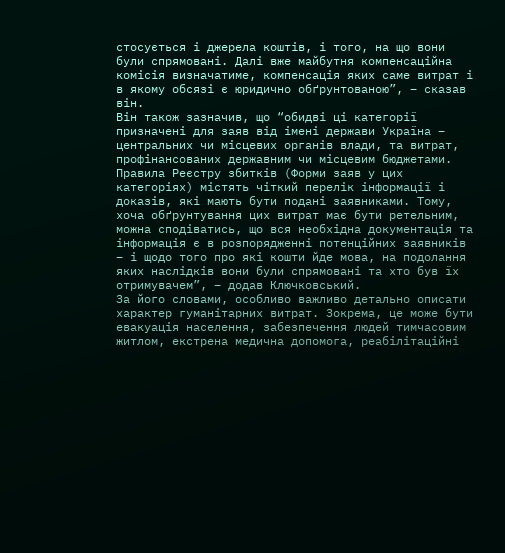стосується і джерела коштів, і того, на що вони були спрямовані. Далі вже майбутня компенсаційна комісія визначатиме, компенсація яких саме витрат і в якому обсязі є юридично обґрунтованою”, – сказав він.
Він також зазначив, що “обидві ці категорії призначені для заяв від імені держави Україна – центральних чи місцевих органів влади, та витрат, профінансованих державним чи місцевим бюджетами. Правила Реєстру збитків (Форми заяв у цих категоріях) містять чіткий перелік інформації і доказів, які мають бути подані заявниками. Тому, хоча обґрунтування цих витрат має бути ретельним, можна сподіватись, що вся необхідна документація та інформація є в розпорядженні потенційних заявників – і щодо того про які кошти йде мова, на подолання яких наслідків вони були спрямовані та хто був їх отримувачем”, – додав Ключковський.
За його словами, особливо важливо детально описати характер гуманітарних витрат. Зокрема, це може бути евакуація населення, забезпечення людей тимчасовим житлом, екстрена медична допомога, реабілітаційні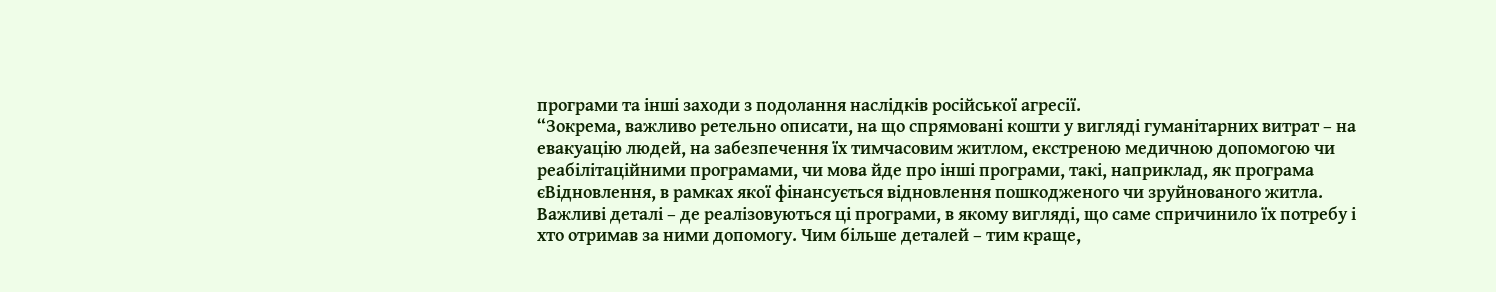програми та інші заходи з подолання наслідків російської агресії.
“Зокрема, важливо ретельно описати, на що спрямовані кошти у вигляді гуманітарних витрат – на евакуацію людей, на забезпечення їх тимчасовим житлом, екстреною медичною допомогою чи реабілітаційними програмами, чи мова йде про інші програми, такі, наприклад, як програма єВідновлення, в рамках якої фінансується відновлення пошкодженого чи зруйнованого житла. Важливі деталі – де реалізовуються ці програми, в якому вигляді, що саме спричинило їх потребу і хто отримав за ними допомогу. Чим більше деталей – тим краще,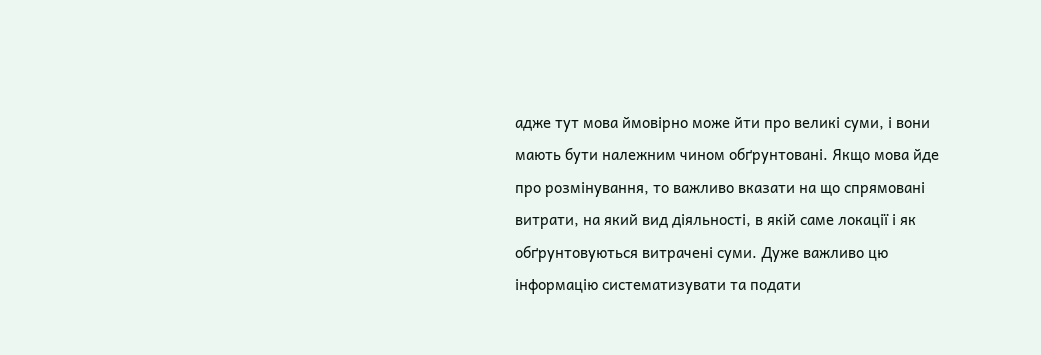адже тут мова ймовірно може йти про великі суми, і вони мають бути належним чином обґрунтовані. Якщо мова йде про розмінування, то важливо вказати на що спрямовані витрати, на який вид діяльності, в якій саме локації і як обґрунтовуються витрачені суми. Дуже важливо цю інформацію систематизувати та подати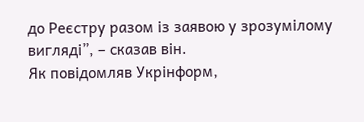до Реєстру разом із заявою у зрозумілому вигляді”, – сказав він.
Як повідомляв Укрінформ,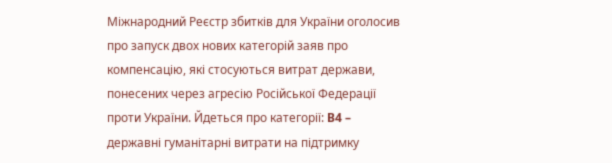Міжнародний Реєстр збитків для України оголосив про запуск двох нових категорій заяв про компенсацію, які стосуються витрат держави, понесених через агресію Російської Федерації проти України. Йдеться про категорії: B4 – державні гуманітарні витрати на підтримку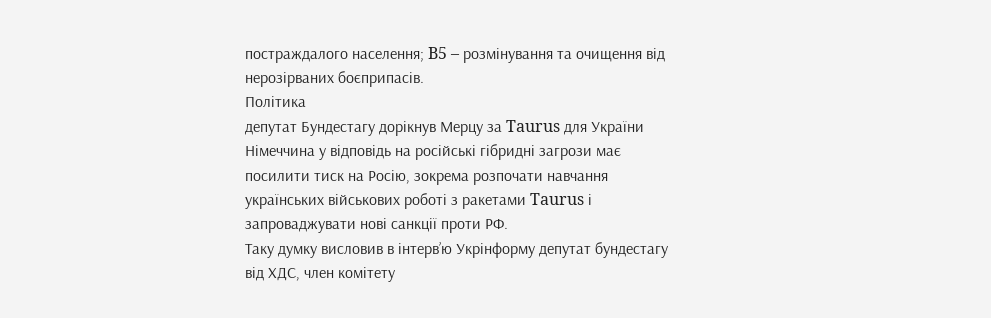постраждалого населення; B5 – розмінування та очищення від нерозірваних боєприпасів.
Політика
депутат Бундестагу дорікнув Мерцу за Taurus для України
Німеччина у відповідь на російські гібридні загрози має посилити тиск на Росію, зокрема розпочати навчання українських військових роботі з ракетами Taurus і запроваджувати нові санкції проти РФ.
Таку думку висловив в інтерв’ю Укрінформу депутат бундестагу від ХДС, член комітету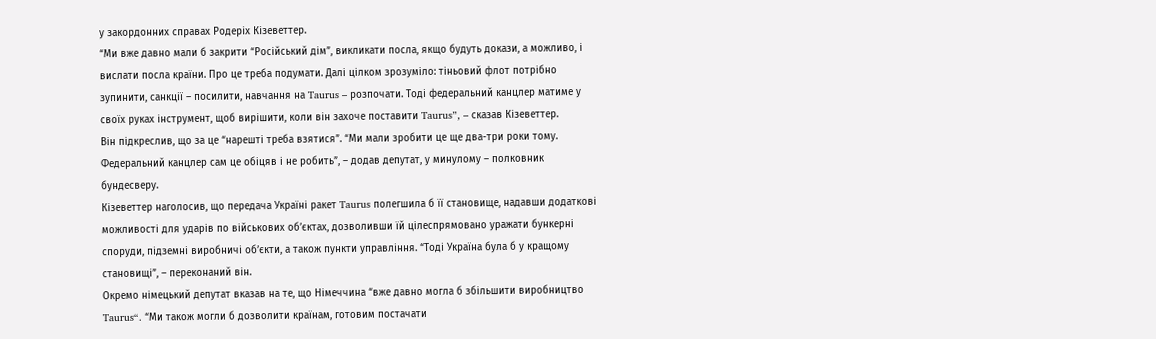у закордонних справах Родеріх Кізеветтер.
“Ми вже давно мали б закрити “Російський дім”, викликати посла, якщо будуть докази, а можливо, і вислати посла країни. Про це треба подумати. Далі цілком зрозуміло: тіньовий флот потрібно зупинити, санкції – посилити, навчання на Taurus – розпочати. Тоді федеральний канцлер матиме у своїх руках інструмент, щоб вирішити, коли він захоче поставити Taurus”, – сказав Кізеветтер.
Він підкреслив, що за це “нарешті треба взятися”. “Ми мали зробити це ще два-три роки тому. Федеральний канцлер сам це обіцяв і не робить”, – додав депутат, у минулому – полковник бундесверу.
Кізеветтер наголосив, що передача Україні ракет Taurus полегшила б її становище, надавши додаткові можливості для ударів по військових об’єктах, дозволивши їй цілеспрямовано уражати бункерні споруди, підземні виробничі об’єкти, а також пункти управління. “Тоді Україна була б у кращому становищі”, – переконаний він.
Окремо німецький депутат вказав на те, що Німеччина “вже давно могла б збільшити виробництво Taurus“. “Ми також могли б дозволити країнам, готовим постачати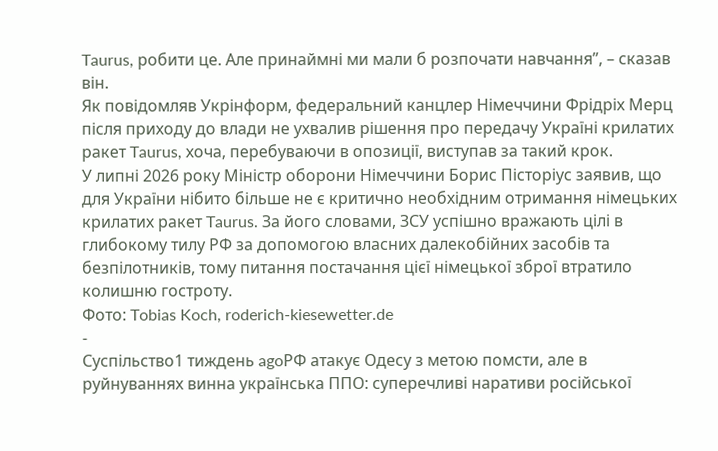Taurus, робити це. Але принаймні ми мали б розпочати навчання”, – сказав він.
Як повідомляв Укрінформ, федеральний канцлер Німеччини Фрідріх Мерц після приходу до влади не ухвалив рішення про передачу Україні крилатих ракет Taurus, хоча, перебуваючи в опозиції, виступав за такий крок.
У липні 2026 року Міністр оборони Німеччини Борис Пісторіус заявив, що для України нібито більше не є критично необхідним отримання німецьких крилатих ракет Taurus. За його словами, ЗСУ успішно вражають цілі в глибокому тилу РФ за допомогою власних далекобійних засобів та безпілотників, тому питання постачання цієї німецької зброї втратило колишню гостроту.
Фото: Tobias Koch, roderich-kiesewetter.de
-
Суспільство1 тиждень agoРФ атакує Одесу з метою помсти, але в руйнуваннях винна українська ППО: суперечливі наративи російської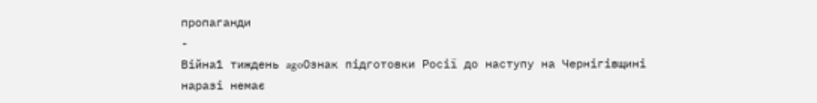пропаганди
-
Війна1 тиждень agoОзнак підготовки Росії до наступу на Чернігівщині наразі немає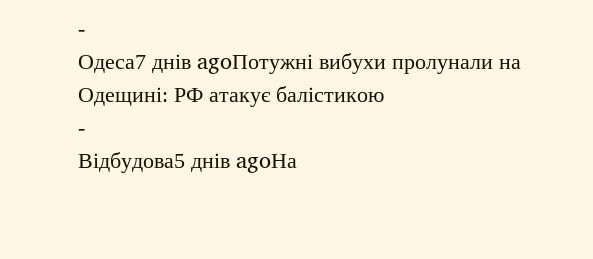-
Одеса7 днів agoПотужні вибухи пролунали на Одещині: РФ атакує балістикою
-
Відбудова5 днів agoНа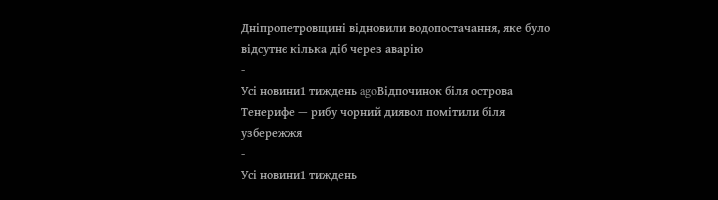Дніпропетровщині відновили водопостачання, яке було відсутнє кілька діб через аварію
-
Усі новини1 тиждень agoВідпочинок біля острова Тенерифе — рибу чорний диявол помітили біля узбережжя
-
Усі новини1 тиждень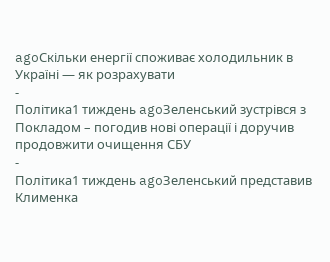agoСкільки енергії споживає холодильник в Україні — як розрахувати
-
Політика1 тиждень agoЗеленський зустрівся з Покладом – погодив нові операції і доручив продовжити очищення СБУ
-
Політика1 тиждень agoЗеленський представив Клименка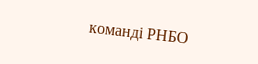команді РНБО